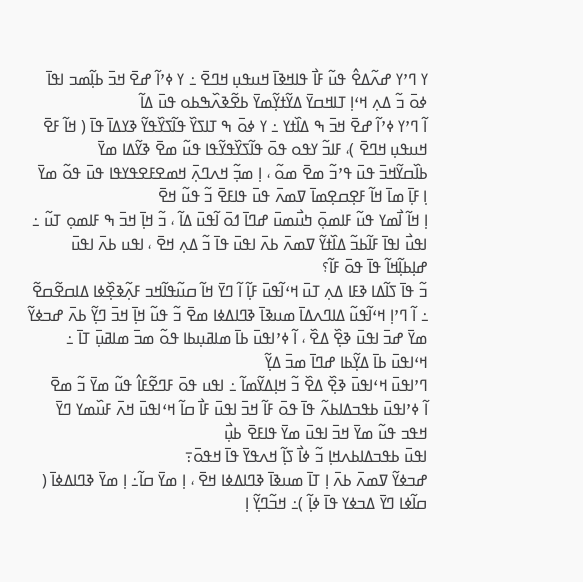ߌ ߣߴߌ ߝߍ߬ߡߐ߮ ߟߎ߬ ߓߊ߯ ߟߊߞߢߊ߫ ߞߎߟߎ߲ ߞߣߐ߫ ߸ ߌ ߦߴߊ߬ ߝߐ߫ ߞߏ߫ ߕߊ߲߬ߘߏ ߊߟߊ߫ ߦߋ߫ ߏ߬ ߡߍ߲ ߞߵߊ߲ ߠߊߞߛߌ߫ ߡߌ߬ߙߌ߲߬ߘߌ߫ ߕߐ߬ߢߍ߰ߒߕߋ ߟߎ߫ ߡߊ߬
ߊ߬ ߣߴߌ ߦߴߊ߬ ߝߐ߫ ߞߏ߫ ߒ ߡߊ߰ߙߌ ߸ ߌ ߦߋ߫ ߒ ߠߊߖߌ߰ ߟߊ߬ߖߌ߰ߟߌ߬ ߢߌߡߊ߫ ߟߊ߫ ( ߞߊ߬ ߓߐ߫ ߞߎߟߎ߲ ߞߣߐ߫ )، ߓߊߏ߬ ߌߟߋ ߟߋ߫ ߟߊ߬ߖߌ߰ߟߌ߬ߟߊ ߟߎ߬ ߘߐ߫ ߢߌ߬ߡߊ ߘߌ߫
ߕߊ߰ߛߌ߬ߞߏ߫ ߟߎ߫ ߟߴߏ߬ ߘߐ߫ ߘߋ߬ ، ߊ߲ ߘߏ߲߬ ߞߍߣߍ߲߫ ߞߘߐߓߐߟߌߟߊ ߟߎ߫ ߟߋ߬ ߘߌ߫
ߊ߲ ߓߊ߲߫ ߘߊ߫ ߞߊ߬ ߓߐ߲ߛߐ߲ߘߊ߫ ߜߘߍ߫ ߟߎ߫ ߟߊߓߐ߫ ߏ߬ ߟߎ߬ ߞߐ߫
ߊ߲ ߞߊ߬ ߊ߯ߘߌ ߟߎ߬ ߓߊߘߋ߲߫ ߤߎ߯ߘߎ߫ ߝߣߊ߫ ߗߋ߫ ߊ߬ߟߎ߫ ߡߊ߬ ، ߏ߬ ߞߊ߲߫ ߞߏ߫ ߒ ߓߊߘߋ߲ ߠߎ߬ ߸ ߊߟߎ߯ ߊߟߊ߫ ߓߊ߬ߕߏ߬ ߡߊ߰ߙߌ߬ ߜߘߍ߫ ߕߍ߫ ߊߟߎ߫ ߟߊ߫ ߏ߬ ߡߍ߲ ߞߐ߫ ، ߊߟߎ ߕߍ߫ ߊߟߎ߫ ߝߊ߲ߕߊ߲߬ߞߊ߬ ߟߊ߫ ߟߋ߫ ߓߊ߬؟
ߏ߬ ߟߊ߫ ߖߊ߬ߡߊ ߢߓߊ ߡߍ߲ ߠߎ߫ ߞߵߊ߬ߟߎ߫ ߓߊ߲߬ ߊ߬ ߣߌ߫ ߞߊ߬ ߛߎ߬ߟߊ߬ߞߏ ߓߍ߲߬ߢߐ߲߰ߦߊ ߡߊߛߐ߬ߛߐ߬ ߸ ߊ߬ ߣߴߊ߲ ߞߵߊ߬ߟߎ߬ ߡߊߣߍߡߊ߫ ߘߎߢߊ߫ ߢߣߊߡߦߊ ߘߐ߫ ߏ߬ ߟߎ߬ ߞߊ߲߫ ߞߏ߫ ߣߌ߲߬ ߕߍ߫ ߝߏߦߌ߬ ߘߌ߫ ߝߏ߫ ߊߟߎ߫ ߢߐ߲߰ ߡߐ߰ ، ߊ߬ ߦߴߊߟߎ߫ ߕߊ߫ ߘߊߥߎ߲ߕߊ ߟߋ߬ ߘߏ߫ ߘߊߥߎ߲߫ ߠߊ߫ ߸ ߞߵߊߟߎ߫ ߕߊ߫ ߡߌ߲߬ߕߊ ߝߣߊ߫ ߘߏ߫ ߡߌ߲߬
ߣߴߊߟߎ߫ ߞߵߊߟߎ߫ ߢߐ߲߰ ߡߐ߰ ߏ߬ ߞߊ߲ߡߌ߬ߘߊ߬ ߸ ߊߟߎ ߟߋ߫ ߓߣߐ߬ߓߊ߮ ߟߎ߬ ߘߌ߫ ߏ߬ ߘߐ߫
ߊ߬ ߦߴߊߟߎ߫ ߕߟߏߡߊߕߍ߬ ߟߊ߫ ߟߋ߫ ߓߊ߬ ߞߏ߫ ߊߟߎ߫ ߓߊ߯ ߛߊ߬ ߞߵߊߟߎ߫ ߞߍ߫ ߓߎ߰ߘߌ ߣߌ߫ ߞߟߏ ߟߎ߬ ߘߌ߫ ߞߏ߫ ߊߟߎ߫ ߘߌ߫ ߟߊߓߐ߫ ߕߎ߲߯
ߊߟߎ߫ ߕߟߏߡߊߕߍߞߊ߲ ߏ߬ ߦߊ߯ ߖߊ߲߬ ߞߍߟߌ߫ ߟߊ߫ ߞߟߋ߫߹
ߝߏߦߌ߬ ߜߘߍ߫ ߕߍ߫ ߊ߲ ߠߊ߫ ߘߎߢߊ߫ ߢߣߊߡߦߊ ߞߐ߫ ، ߊ߲ ߘߌ߫ ߛߊ߬߸ ߊ߲ ߘߌ߫ ߢߣߊߡߦߊ߫ ( ߛߊ߬ߦߊ ߣߌ߫ ߡߏߦߌ ߟߊ߫ ߦߊ߲߬ )߸ ߞߏ߬ߣߌ߲߬ ߊ߲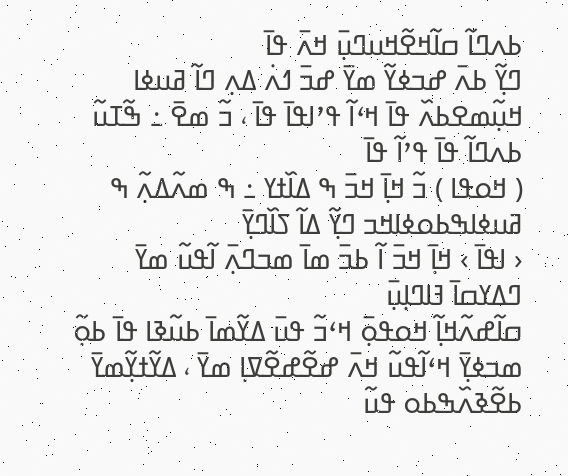ߕߍߣߊ߬ ߛߊ߬ߞߐ߬ߞߎߣߎ߲߫ ߞߍ߫ ߟߊ߫
ߣߌ߲߬ ߕߍ߫ ߝߏߦߌ߬ ߘߌ߫ ߝߏ߫ ߗߍ߭ ߡߍ߲ ߣߊ߬ ߥߎߦߊ ߞߎ߲߬ߘߐߕߍ߰ ߟߊ߫ ߞߵߊ߬ ߟߴߊߟߊ߫ ߟߊ߫ ، ߏ߬ ߘߐ߫ ߸ ߒ߬ߠߎ߬ ߕߍߣߊ߬ ߟߊ߫ ߟߴߊ߬ ߟߊ߫
( ߞߋߟߊ ) ߏ߬ ߞߊ߲߫ ߞߏ߫ ߒ ߡߊ߰ߙߌ ߸ ߒ ߘߍ߬ߡߍ߲߬ ߒ ߥߎߦߊߒߕߋߦߊߞߏ ߣߌ߲߬ ߡߊ߬ ߖߊ߰ߣߌ߲߫
‹ ߊߟߊ߫ › ߞߊ߲߫ ߞߏ߫ ߊ߬ ߕߏ߫ ߘߊ߫ ߘߏߣߍ߲߫ ߊ߬ߟߎ߬ ߘߌ߫ ߣߡߌߛߊ߫ ߔߊߣߊ߲ߎ߲߫
ߛߊ߬ߝߍ߬ߞߊ߲߬ ߞߋߟߋ߲߫ ߞߵߏ߬ ߟߎ߫ ߡߌ߬ߘߊ߫ ߕߎ߬ߢߊ ߟߊ߫ ߕߋ߲߬ ߘߏߦߌ߲߫ ߞߵߊ߬ߟߎ߬ ߞߍ߫ ߝߐ߬ߝߐ߬ߜߊ߲ ߘߌ߫ ، ߡߌ߬ߙߌ߲߬ߘߌ߫ ߕߐ߬ߢߍ߰ߒߕߋ ߟߎ߬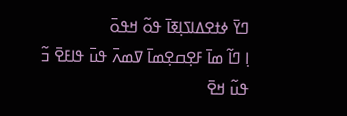ߣߌ߫ ߦߙߐߡߊߖߊ߲ߧߊ߫ ߟߋ߬ ߞߟߋ߫
ߊ߲ ߣߊ߬ ߘߊ߫ ߓߐ߲ߛߐ߲ߘߊ߫ ߜߘߍ߫ ߟߎ߫ ߟߊߓߐ߫ ߏ߬ ߟߎ߬ ߞߐ߫